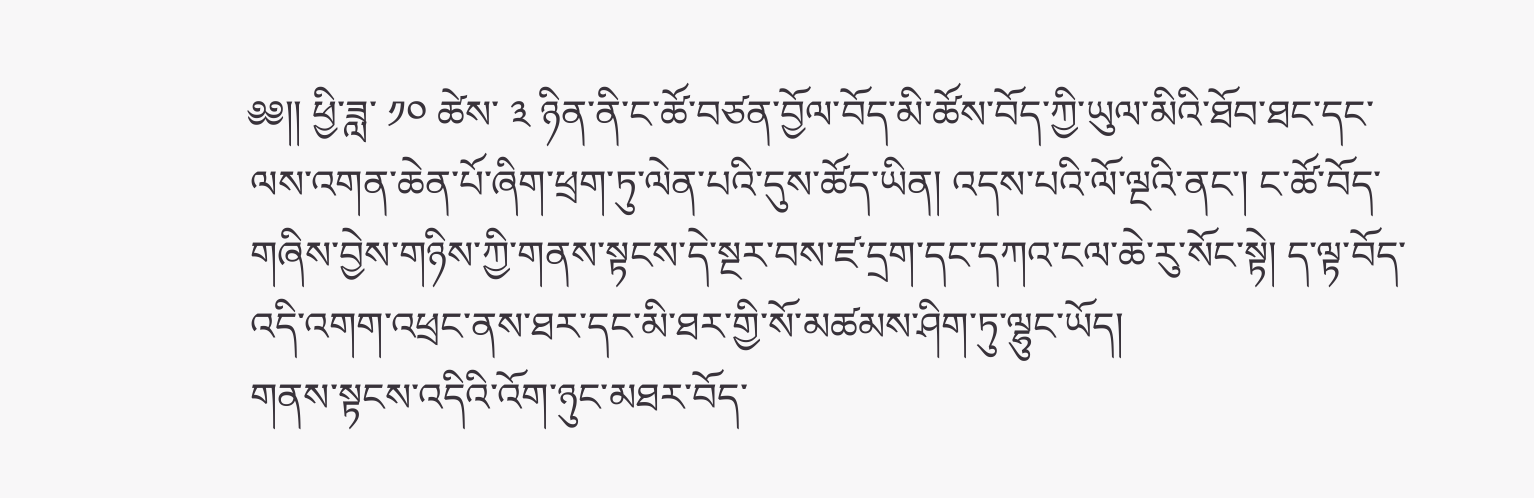༅༅།། ཕྱི་ཟླ་ ༡༠ ཚེས་ ༣ ཉིན་ནི་ང་ཚོ་བཙན་བྱོལ་བོད་མི་ཚོས་བོད་ཀྱི་ཡུལ་མིའི་ཐོབ་ཐང་དང་ལས་འགན་ཆེན་པོ་ཞིག་ཕྲག་ཏུ་ལེན་པའི་དུས་ཚོད་ཡིན། འདས་པའི་ལོ་ལྔའི་ནང་། ང་ཚོ་བོད་གཞིས་བྱེས་གཉིས་ཀྱི་གནས་སྟངས་དེ་སྔར་བས་ཛ་དྲག་དང་དཀའ་ངལ་ཆེ་རུ་སོང་སྟེ། ད་ལྟ་བོད་འདི་འགག་འཕྲང་ནས་ཐར་དང་མི་ཐར་གྱི་སོ་མཚམས་ཤིག་ཏུ་ལྷུང་ཡོད།
གནས་སྟངས་འདིའི་འོག་ཉུང་མཐར་བོད་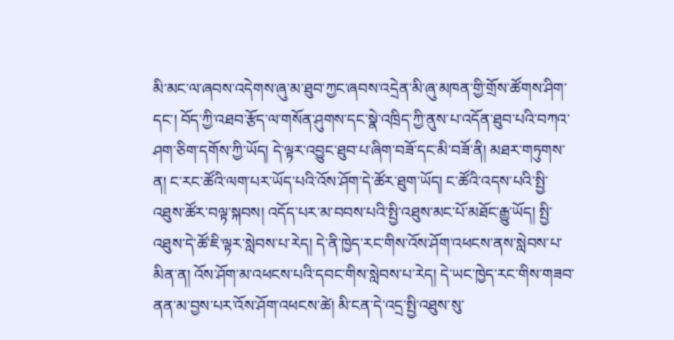མི་མང་ལ་ཞབས་འདེགས་ཞུ་མ་ཐུབ་ཀྱང་ཞབས་འདྲེན་མི་ཞུ་མཁན་གྱི་གྲོས་ཚོགས་ཤིག་དང་། བོད་ཀྱི་འཐབ་རྩོད་ལ་གསོན་ཤུགས་དང་སྣེ་འཁྲིད་ཀྱི་ནུས་པ་འདོན་ཐུབ་པའི་བཀའ་ཤག་ཅིག་དགོས་ཀྱི་ཡོད། དེ་ལྟར་འབྱུང་ཐུབ་པ་ཞིག་བཟོ་དང་མི་བཟོ་ནི། མཐར་གཏུགས་ན། ང་རང་ཚོའི་ལག་པར་ཡོད་པའི་འོས་ཤོག་དེ་ཚོར་ཐུག་ཡོད། ང་ཚོའི་འདས་པའི་སྤྱི་འཐུས་ཚོར་བལྟ་སྐབས། འདོད་པར་མ་བབས་པའི་སྤྱི་འཐུས་མང་པོ་མཐོང་རྒྱུ་ཡོད། སྤྱི་འཐུས་དེ་ཚོ་ཇི་ལྟར་སླེབས་པ་རེད། དེ་ནི་ཁྱེད་རང་གིས་འོས་ཤོག་འཕངས་ནས་སླེབས་པ་མིན་ན། འོས་ཤོག་མ་འཕངས་པའི་དབང་གིས་སླེབས་པ་རེད། དེ་ཡང་ཁྱེད་རང་གིས་གཟབ་ནན་མ་བྱས་པར་འོས་ཤོག་འཕངས་ཚེ། མི་ངན་དེ་འདྲ་སྤྱི་འཐུས་སུ་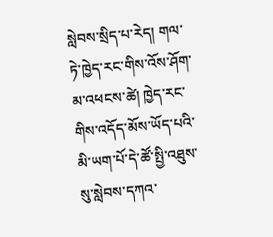སླེབས་སྲིད་པ་རེད། གལ་ཏེ་ཁྱེད་རང་གིས་འོས་ཤོག་མ་འཕངས་ཚེ། ཁྱེད་རང་གིས་འདོད་མོས་ཡོད་པའི་མི་ཡག་པོ་དེ་ཚོ་སྤྱི་འཐུས་སུ་སླེབས་དཀའ་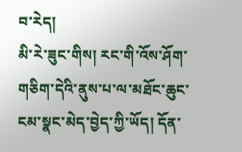བ་རེད།
མི་རེ་ཟུང་གིས། རང་གི་འོས་ཤོག་གཅིག་དེའི་ནུས་པ་ལ་མཐོང་ཆུང་ངམ་སྣང་མེད་བྱེད་ཀྱི་ཡོད། དོན་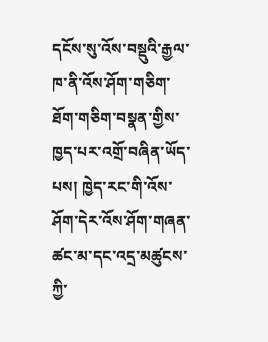དངོས་སུ་འོས་བསྡུའི་རྒྱལ་ཁ་ནི་འོས་ཤོག་གཅིག་ཐོག་གཅིག་བསྣན་གྱིས་ཁྱད་པར་འགྲོ་བཞིན་ཡོད་པས། ཁྱེད་རང་གི་འོས་ཤོག་དེར་འོས་ཤོག་གཞན་ཚང་མ་དང་འདྲ་མཚུངས་ཀྱི་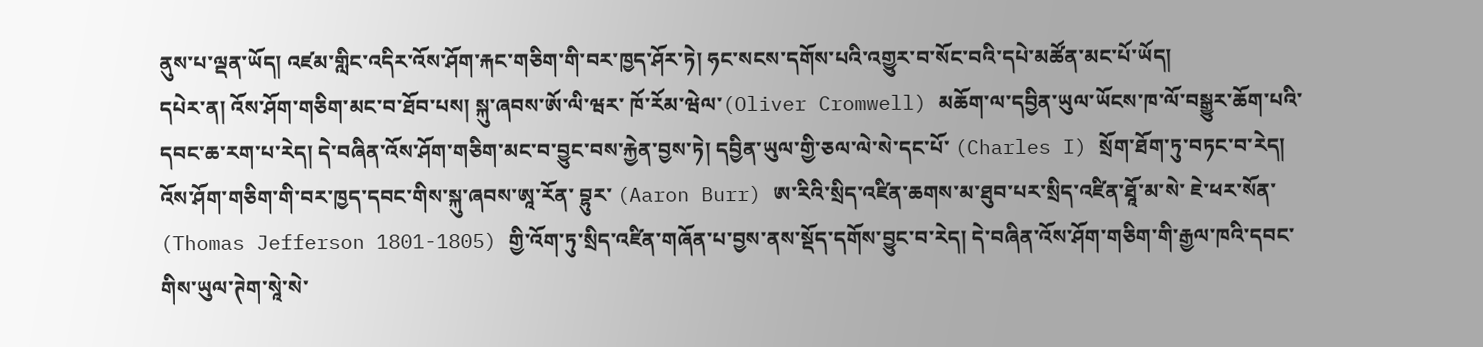ནུས་པ་ལྡན་ཡོད། འཛམ་གླིང་འདིར་འོས་ཤོག་རྐང་གཅིག་གི་བར་ཁྱད་ཤོར་ཏེ། ཧང་སངས་དགོས་པའི་འགྱུར་བ་སོང་བའི་དཔེ་མཚོན་མང་པོ་ཡོད།
དཔེར་ན། འོས་ཤོག་གཅིག་མང་བ་ཐོབ་པས། སྐུ་ཞབས་ཨོ་ལི་ཝར་ ཁོ་རོམ་ཝེལ་(Oliver Cromwell) མཆོག་ལ་དབྱིན་ཡུལ་ཡོངས་ཁ་ལོ་བསྒྱུར་ཆོག་པའི་དབང་ཆ་རག་པ་རེད། དེ་བཞིན་འོས་ཤོག་གཅིག་མང་བ་བྱུང་བས་རྐྱེན་བྱས་ཏེ། དབྱིན་ཡུལ་གྱི་ཅལ་ལེ་སེ་དང་པོ་ (Charles I) སྲོག་ཐོག་ཏུ་བཏང་བ་རེད། འོས་ཤོག་གཅིག་གི་བར་ཁྱད་དབང་གིས་སྐུ་ཞབས་ཨཱ་རོན་ བྷུར་ (Aaron Burr) ཨ་རིའི་སྲིད་འཛིན་ཆགས་མ་ཐུབ་པར་སྲིད་འཛིན་ཐཱོ་མ་སེ་ ཇེ་ཕར་སོན་ (Thomas Jefferson 1801-1805) གྱི་འོག་ཏུ་སྲིད་འཛིན་གཞོན་པ་བྱས་ནས་སྡོད་དགོས་བྱུང་བ་རེད། དེ་བཞིན་འོས་ཤོག་གཅིག་གི་རྒྱལ་ཁའི་དབང་གིས་ཡུལ་ཊེག་སཱེ་སེ་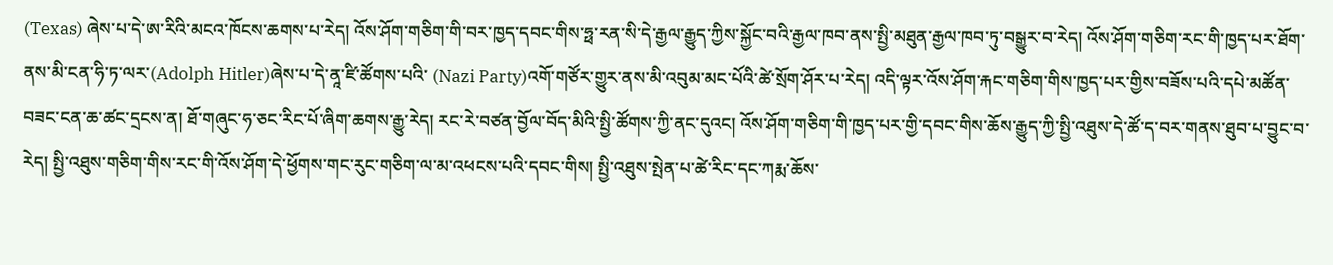(Texas) ཞེས་པ་དེ་ཨ་རིའི་མངའ་ཁོངས་ཆགས་པ་རེད། འོས་ཤོག་གཅིག་གི་བར་ཁྱད་དབང་གིས་ཧྥ་རན་སི་དེ་རྒྱལ་རྒྱུད་ཀྱིས་སྐྱོང་བའི་རྒྱལ་ཁབ་ནས་སྤྱི་མཐུན་རྒྱལ་ཁབ་ཏུ་བསྒྱུར་བ་རེད། འོས་ཤོག་གཅིག་རང་གི་ཁྱད་པར་ཐོག་ནས་མི་ངན་ཧི་ཏ་ལར་(Adolph Hitler)ཞེས་པ་དེ་ནཱ་ཛི་ཚོགས་པའི་ (Nazi Party)འགོ་གཙོར་གྱུར་ནས་མི་འབུམ་མང་པོའི་ཚེ་སྲོག་ཤོར་པ་རེད། འདི་ལྟར་འོས་ཤོག་རྐང་གཅིག་གིས་ཁྱད་པར་གྱིས་བཟོས་པའི་དཔེ་མཚོན་བཟང་ངན་ཆ་ཚང་དྲངས་ན། ཐོ་གཞུང་ཧ་ཅང་རིང་པོ་ཞིག་ཆགས་རྒྱུ་རེད། རང་རེ་བཙན་བྱོལ་བོད་མིའི་སྤྱི་ཚོགས་ཀྱི་ནང་དུའང། འོས་ཤོག་གཅིག་གི་ཁྱད་པར་གྱི་དབང་གིས་ཆོས་རྒྱུད་ཀྱི་སྤྱི་འཐུས་དེ་ཚོ་ད་བར་གནས་ཐུབ་པ་བྱུང་བ་རེད། སྤྱི་འཐུས་གཅིག་གིས་རང་གི་འོས་ཤོག་དེ་ཕྱོགས་གང་རུང་གཅིག་ལ་མ་འཕངས་པའི་དབང་གིས། སྤྱི་འཐུས་སྤེན་པ་ཚེ་རིང་དང་ཀརྨ་ཆོས་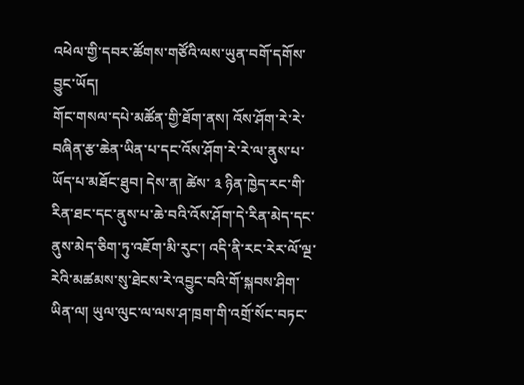འཕེལ་གྱི་དབར་ཚོགས་གཙོའི་ལས་ཡུན་བགོ་དགོས་བྱུང་ཡོད།
གོང་གསལ་དཔེ་མཚོན་གྱི་ཐོག་ནས། འོས་ཤོག་རེ་རེ་བཞིན་རྩ་ཆེན་ཡིན་པ་དང་འོས་ཤོག་རེ་རེ་ལ་ནུས་པ་ཡོད་པ་མཐོང་ཐུབ། དེས་ན། ཚེས་ ༣ ཉིན་ཁྱེད་རང་གི་རིན་ཐང་དང་ནུས་པ་ཆེ་བའི་འོས་ཤོག་དེ་རིན་མེད་དང་ནུས་མེད་ཅིག་ཏུ་འཇོག་མི་རུང་། འདི་ནི་རང་རེར་ལོ་ལྔ་རེའི་མཚམས་སུ་ཐེངས་རེ་འབྱུང་བའི་གོ་སྐབས་ཤིག་ཡིན་ལ། ཡུལ་ལུང་ལ་ལས་ཤ་ཁྲག་གི་འགྲོ་སོང་བཏང་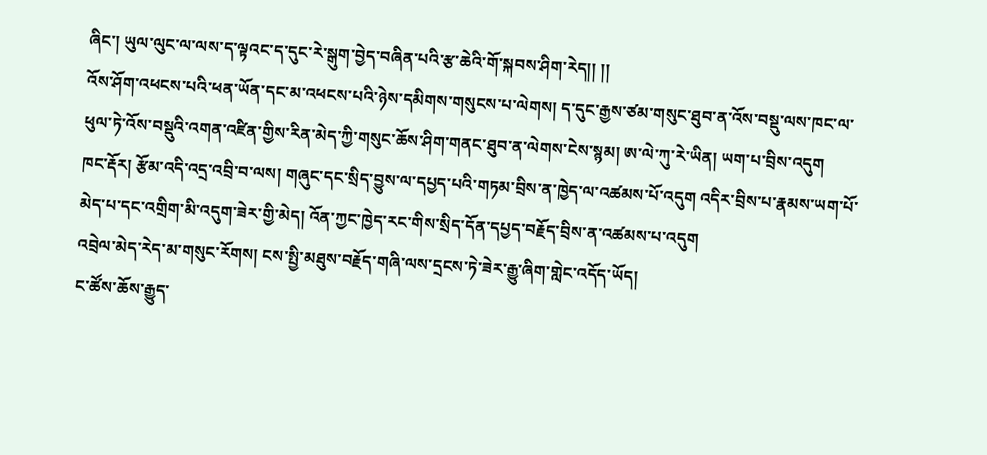ཞིང་། ཡུལ་ལུང་ལ་ལས་ད་ལྟའང་ད་དུང་རེ་སྒུག་བྱེད་བཞིན་པའི་རྩ་ཆེའི་གོ་སྐབས་ཤིག་རེད།། །།
འོས་ཤོག་འཕངས་པའི་ཕན་ཡོན་དང་མ་འཕངས་པའི་ཉེས་དམིགས་གསུངས་པ་ལེགས། ད་དུང་རྒྱས་ཙམ་གསུང་ཐུབ་ན་འོས་བསྡུ་ལས་ཁང་ལ་ཕུལ་ཏེ་འོས་བསྡུའི་འགན་འཛིན་གྱིས་རིན་མེད་ཀྱི་གསུང་ཆོས་ཤིག་གནང་ཐུབ་ན་ལེགས་ངེས་སྙམ། ཨ་ལེ་ཀུ་རེ་ཡིན། ཡག་པ་བྲིས་འདུག
ཁང་རྡོར། རྩོམ་འདི་འདྲ་འབྲི་བ་ལས། གཞུང་དང་སྲིད་བྱུས་ལ་དཔྱད་པའི་གཏམ་བྲིས་ན་ཁྱེད་ལ་འཚམས་པོ་འདུག འདིར་བྲིས་པ་རྣམས་ཡག་པོ་མེད་པ་དང་འགྲིག་མི་འདུག་ཟེར་གྱི་མེད། འོན་ཀྱང་ཁྱེད་རང་གིས་སྲིད་དོན་དཔྱད་བརྗོད་བྲིས་ན་འཚམས་པ་འདུག
འབྲེལ་མེད་རེད་མ་གསུང་རོགས། ངས་སྤྱི་མཐུས་བརྗོད་གཞི་ལས་དྲངས་ཏེ་ཟེར་རྒྱུ་ཞིག་གླེང་འདོད་ཡོད།
ང་ཚོས་ཆོས་རྒྱུད་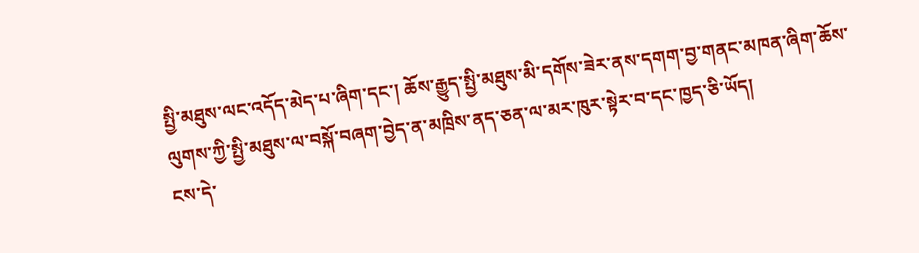སྤྱི་མཐུས་ལང་འདོད་མེད་པ་ཞིག་དང་། ཆོས་རྒྱུད་སྤྱི་མཐུས་མི་དགོས་ཟེར་ནས་དགག་བྱ་གནང་མཁན་ཞིག་ཆོས་ལུགས་ཀྱི་སྤྱི་མཐུས་ལ་བསྐོ་བཞག་བྱེད་ན་མཁྲིས་ནད་ཅན་ལ་མར་ཁུར་སྟེར་བ་དང་ཁྱད་ཅི་ཡོད།
ངས་དེ་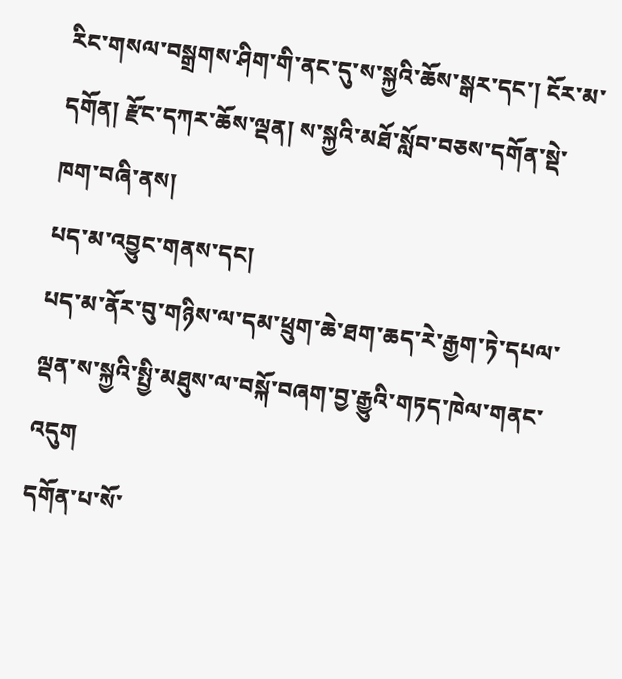རིང་གསལ་བསྒྲགས་ཤིག་གི་ནང་དུ་ས་སྐྱའི་ཆོས་སྒར་དང་། ངོར་མ་དགོན། རྫོང་དཀར་ཆོས་ལྡན། ས་སྐྱའི་མཐོ་སློབ་བཅས་དགོན་སྡེ་ཁག་བཞི་ནས།
པད་མ་འབྱུང་གནས་དང།
པད་མ་ནོར་བུ་གཉིས་ལ་དམ་ཕྲུག་ཆེ་ཐག་ཆད་རེ་རྒྱག་ཏེ་དཔལ་ལྡན་ས་སྐྱའི་སྤྱི་མཐུས་ལ་བསྐོ་བཞག་བྱ་རྒྱུའི་གཏད་ཁེལ་གནང་འདུག
དགོན་པ་སོ་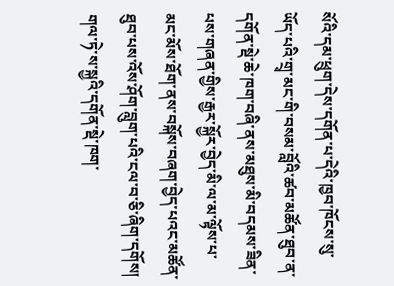སོའི་དམ་ཕྲུག་དེས་དགོན་པ་དེའི་ཁྱབ་ཁོངས་སུ་ཡོད་པའི་གྲྭ་མང་གི་བསམ་བློའི་ཚབ་མཚོན་ཐུབ་ན་དགོན་སྡེ་ཆེ་ཁག་བཞི་ནས་མཐུས་མི་བདམས་ཟིན་པས་གཞན་གྱིས་རྒྱར་སྐྱོར་བྱེད་མི་ལ་མ་ལྟོས་པ་མང་མོས་ཐོག་ནས་བསྐོས་བཞག་བྱེད་པའང་མཚོན་ཐུབ་པས་འོས་ཤོག་བླུག་པའི་ངལ་བ་ཅི་ཞིག་དགོས།
གལ་ཏེ་ས་སྐྱའི་དགོན་སྡེ་ཁག་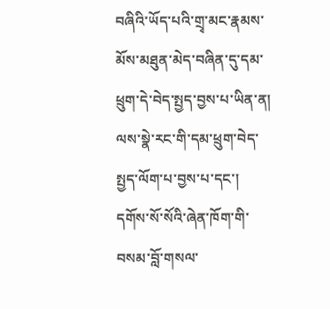བཞིའི་ཡོད་པའི་གྲྭ་མང་རྣམས་མོས་མཐུན་མེད་བཞིན་དུ་དམ་ཕྲུག་དེ་བེད་སྤྱད་བྱས་པ་ཡིན་ན། ལས་སྣེ་རང་གི་དམ་ཕྲུག་བེད་སྤྱད་ལོག་པ་བྱས་པ་དང་།
དགོས་སོ་སོའི་ཞེན་ཁོག་གི་བསམ་བློ་གསལ་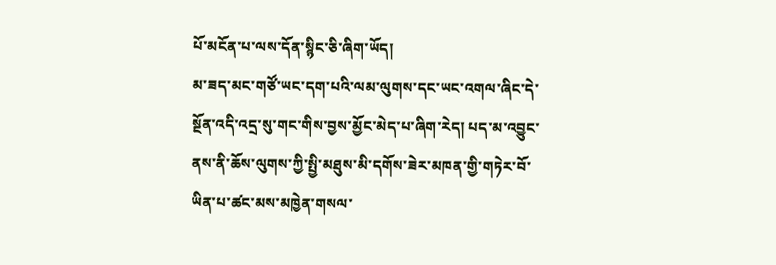པོ་མངོན་པ་ལས་དོན་སྙིང་ཅི་ཞིག་ཡོད།
མ་ཟད་མང་གཙོ་ཡང་དག་པའི་ལམ་ལུགས་དང་ཡང་འགལ་ཞིང་དེ་སྔོན་འདི་འདྲ་སུ་གང་གིས་བྱས་མྱོང་མེད་པ་ཞིག་རེད། པད་མ་འབྱུང་ནས་ནི་ཆོས་ལུགས་ཀྱི་སྤྱི་མཐུས་མི་དགོས་ཟེར་མཁན་གྱི་གཏེར་བོ་ཡིན་པ་ཚང་མས་མཁྱེན་གསལ་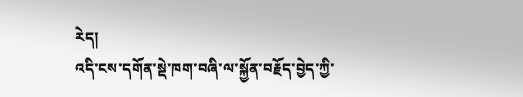རེད།
འདི་ངས་དགོན་སྡེ་ཁག་བཞི་ལ་སྐྱོན་བརྗོད་བྱེད་ཀྱི་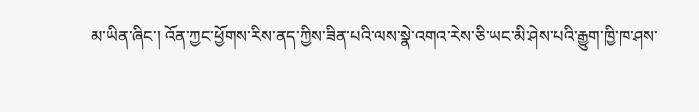མ་ཡིན་ཞིང་། འོན་ཀྱང་ཕྱོགས་རིས་ནད་ཀྱིས་ཟིན་པའི་ལས་སྣེ་འགའ་རེས་ཅི་ཡང་མི་ཤེས་པའི་རྒྱུག་ཁྱི་ཁ་ཤས་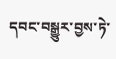དབང་བསྒྱུར་བྱས་ཏེ་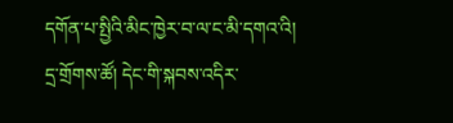དགོན་པ་སྤྱིའི་མིང་ཁྱེར་བ་ལ་ང་མི་དགའ་འི།
དྲ་གྲོགས་ཚོ། དེང་གི་སྐབས་འདིར་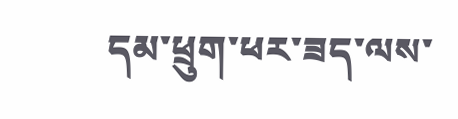དམ་ཕྲུག་ཕར་ཟད་ལས་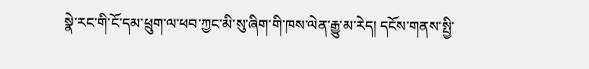སྣེ་རང་གི་ངོ་དམ་ཕྲུག་ལ་ཕབ་ཀྱང་མི་སུ་ཞིག་གི་ཁས་ལེན་རྒྱུ་མ་རེད། དངོས་གནས་སྤྱི་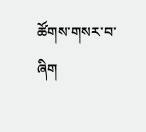ཚོགས་གསར་བ་ཞིག